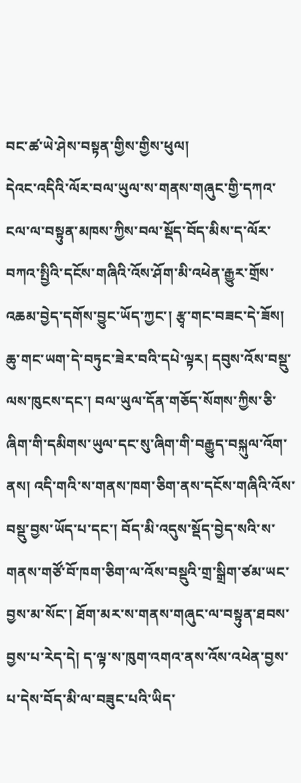བང་ཚ་ཡེ་ཤེས་བསྟན་གྱིས་གྱིས་ཕུལ།
དེའང་འདིའི་ལོར་བལ་ཡུལ་ས་གནས་གཞུང་གྱི་དཀའ་ངལ་ལ་བསྟུན་མཁས་ཀྱིས་བལ་སྡོད་བོད་མིས་ད་ལོར་བཀའ་སྤྱིའི་དངོས་གཞིའི་འོས་ཤོག་མི་འཕེན་རྒྱུར་གྲོས་འཆམ་བྱེད་དགོས་བྱུང་ཡོད་ཀྱང་། རྩྭ་གང་བཟང་དེ་ཟོས། ཆུ་གང་ཡག་དེ་བཏུང་ཟེར་བའི་དཔེ་ལྟར། དབུས་འོས་བསྡུ་ལས་ཁུངས་དང་། བལ་ཡུལ་དོན་གཅོད་སོགས་ཀྱིས་ཅི་ཞིག་གི་དམིགས་ཡུལ་དང་སུ་ཞིག་གི་བརྒྱུད་བསྐུལ་འོག་ནས། འདི་གའི་ས་གནས་ཁག་ཅིག་ནས་དངོས་གཞིའི་འོས་བསྡུ་བྱས་ཡོད་པ་དང་། བོད་མི་འདུས་སྡོད་བྱེད་སའི་ས་གནས་གཙོ་བོ་ཁག་ཅིག་ལ་འོས་བསྡུའི་གྲ་སྒྲིག་ཙམ་ཡང་བྱས་མ་སོང་། ཐོག་མར་ས་གནས་གཞུང་ལ་བསྟུན་ཐབས་བྱས་པ་རེད་དེ། ད་ལྟ་ས་ཁུག་འགའ་ནས་འོས་འཕེན་བྱས་པ་དེས་བོད་མི་ལ་བཟུང་པའི་ཡིད་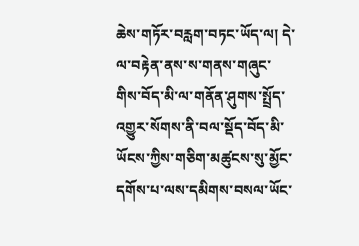ཆེས་གཏོར་བརླག་བཏང་ཡོད་ལ། དེ་ལ་བརྟེན་ནས་ས་གནས་གཞུང་གིས་བོད་མི་ལ་གནོན་ཤུགས་སྤྲོད་འགྱུར་སོགས་ནི་བལ་སྡོད་བོད་མི་ཡོངས་ཀྱིས་གཅིག་མཚུངས་སུ་མྱོང་དགོས་པ་ལས་དམིགས་བསལ་ཡོང་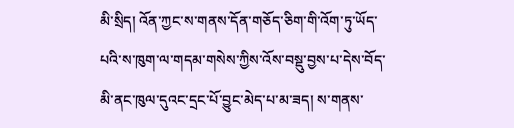མི་སྲིད། འོན་ཀྱང་ས་གནས་དོན་གཅོད་ཅིག་གི་འོག་ཏུ་ཡོད་པའི་ས་ཁུག་ལ་གདམ་གསེས་ཀྱིས་འོས་བསྡུ་བྱས་པ་དེས་བོད་མི་ནང་ཁུལ་དུའང་དྲང་པོ་བྱུང་མེད་པ་མ་ཟད། ས་གནས་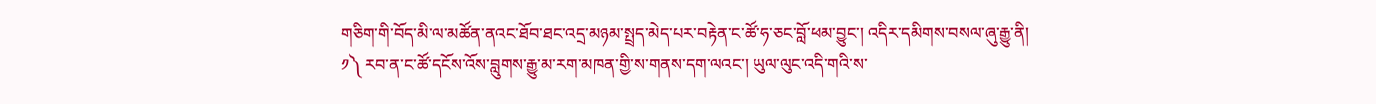གཅིག་གི་བོད་མི་ལ་མཚོན་ནའང་ཐོབ་ཐང་འདྲ་མཉམ་སྤྲད་མེད་པར་བརྟེན་ང་ཚོ་ཧ་ཅང་བློ་ཕམ་བྱུང་། འདིར་དམིགས་བསལ་ཞུ་རྒྱུ་ནི།
༡༽ རབ་ན་ང་ཚོ་དངོས་འོས་བླུགས་རྒྱུ་མ་རག་མཁན་གྱི་ས་གནས་དག་ལའང་། ཡུལ་ལུང་འདི་གའི་ས་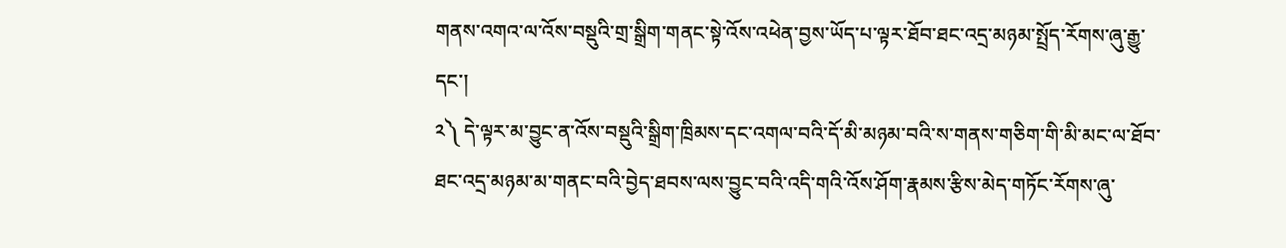གནས་འགའ་ལ་འོས་བསྡུའི་གྲ་སྒྲིག་གནང་སྟེ་འོས་འཕེན་བྱས་ཡོད་པ་ལྟར་ཐོབ་ཐང་འདྲ་མཉམ་སྤྲོད་རོགས་ཞུ་རྒྱུ་དང་།
༢༽ དེ་ལྟར་མ་བྱུང་ན་འོས་བསྡུའི་སྒྲིག་ཁྲིམས་དང་འགལ་བའི་དོ་མི་མཉམ་བའི་ས་གནས་གཅིག་གི་མི་མང་ལ་ཐོབ་ཐང་འདྲ་མཉམ་མ་གནང་བའི་བྱེད་ཐབས་ལས་བྱུང་བའི་འདི་གའི་འོས་ཤོག་རྣམས་རྩིས་མེད་གཏོང་རོགས་ཞུ་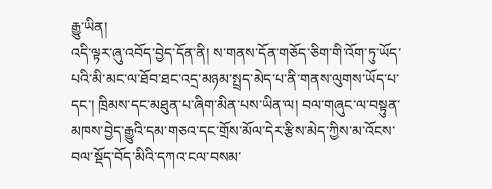རྒྱུ་ཡིན།
འདི་ལྟར་ཞུ་འབོད་བྱེད་དོན་ནི། ས་གནས་དོན་གཅོད་ཅིག་གི་འོག་ཏུ་ཡོད་པའི་མི་མང་ལ་ཐོབ་ཐང་འདྲ་མཉམ་སྤྲད་མེད་པ་ནི་གནས་ལུགས་ཡོད་པ་དང་། ཁྲིམས་དང་མཐུན་པ་ཞིག་མིན་པས་ཡིན་ལ། བལ་གཞུང་ལ་བསྟུན་མཁས་བྱེད་རྒྱུའི་དམ་གཅའ་དང་གྲོས་མོལ་དེར་རྩིས་མེད་ཀྱིས་མ་འོངས་བལ་སྡོད་བོད་མིའི་དཀའ་ངལ་བསམ་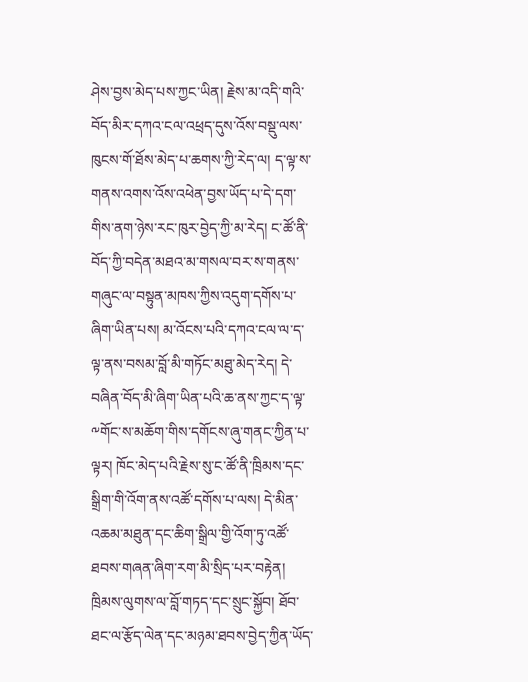ཤེས་བྱས་མེད་པས་ཀྱང་ཡིན། རྗེས་མ་འདི་གའི་བོད་མིར་དཀའ་ངལ་འཕྲད་དུས་འོས་བསྡུ་ལས་ཁུངས་གོ་ཐོས་མེད་པ་ཆགས་ཀྱི་རེད་ལ། ད་ལྟ་ས་གནས་འགས་འོས་འཕེན་བྱས་ཡོད་པ་དེ་དག་གིས་ནག་ཉེས་རང་ཁུར་བྱེད་ཀྱི་མ་རེད། ང་ཚོ་ནི་བོད་ཀྱི་བདེན་མཐའ་མ་གསལ་བར་ས་གནས་གཞུང་ལ་བསྟུན་མཁས་ཀྱིས་འདུག་དགོས་པ་ཞིག་ཡིན་པས། མ་འོངས་པའི་དཀའ་ངལ་ལ་ད་ལྟ་ནས་བསམ་བློ་མི་གཏོང་མཐུ་མེད་རེད། དེ་བཞིན་བོད་མི་ཞིག་ཡིན་པའི་ཆ་ནས་ཀྱང་ད་ལྟ་༸གོང་ས་མཆོག་གིས་དགོངས་ཞུ་གནང་ཀྱིན་པ་ལྟར། ཁོང་མེད་པའི་རྗེས་སུ་ང་ཚོ་ནི་ཁྲིམས་དང་སྒྲིག་གི་འོག་ནས་འཚོ་དགོས་པ་ལས། དེ་མིན་འཆམ་མཐུན་དང་ཆིག་སྒྲིལ་གྱི་འོག་ཏུ་འཚོ་ཐབས་གཞན་ཞིག་རག་མི་སྲིད་པར་བརྟེན། ཁྲིམས་ལུགས་ལ་བློ་གཏད་དང་སྲུང་སྐྱོབ། ཐོབ་ཐང་ལ་རྩོད་ལེན་དང་མཉམ་ཐབས་བྱེད་ཀྱིན་ཡོད་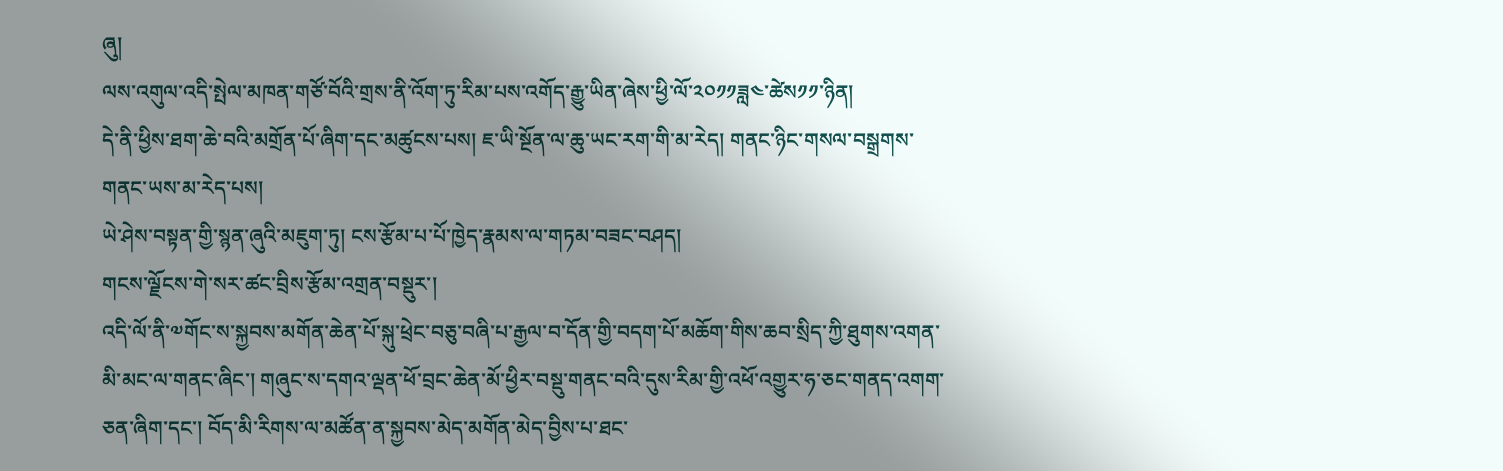ཞུ།
ལས་འགུལ་འདི་སྤེལ་མཁན་གཙོ་བོའི་གྲས་ནི་འོག་ཏུ་རིམ་པས་འགོད་རྒྱུ་ཡིན་ཞེས་ཕྱི་ལོ་༢༠༡༡ཟླ༤་ཚེས༡༡་ཉིན།
དེ་ནི་ཕྱིས་ཐག་ཆེ་བའི་མགྲོན་པོ་ཞིག་དང་མཚུངས་པས། ཇ་ཡི་སྔོན་ལ་ཆུ་ཡང་རག་གི་མ་རེད། གནང་ཉིང་གསལ་བསྒྲགས་གནང་ཡས་མ་རེད་པས།
ཡེ་ཤེས་བསྟན་གྱི་སྙན་ཞུའི་མཇུག་ཏུ། ངས་རྩོམ་པ་པོ་ཁྱེད་རྣམས་ལ་གཏམ་བཟང་བཤད།
གངས་ལྗོངས་གེ་སར་ཚང་བྲིས་རྩོམ་འགྲན་བསྡུར་།
འདི་ལོ་ནི་༧གོང་ས་སྐྱབས་མགོན་ཆེན་པོ་སྐུ་ཕྲེང་བཅུ་བཞི་པ་རྒྱལ་བ་དོན་གྱི་བདག་པོ་མཆོག་གིས་ཆབ་སྲིད་ཀྱི་ཐུགས་འགན་མི་མང་ལ་གནང་ཞིང་། གཞུང་ས་དགའ་ལྡན་ཕོ་བྲང་ཆེན་མོ་ཕྱིར་བསྡུ་གནང་བའི་དུས་རིམ་གྱི་འཕོ་འགྱུར་ཧ་ཅང་གནད་འགག་ཅན་ཞིག་དང་། བོད་མི་རིགས་ལ་མཚོན་ན་སྐྱབས་མེད་མགོན་མེད་བྱིས་པ་ཐང་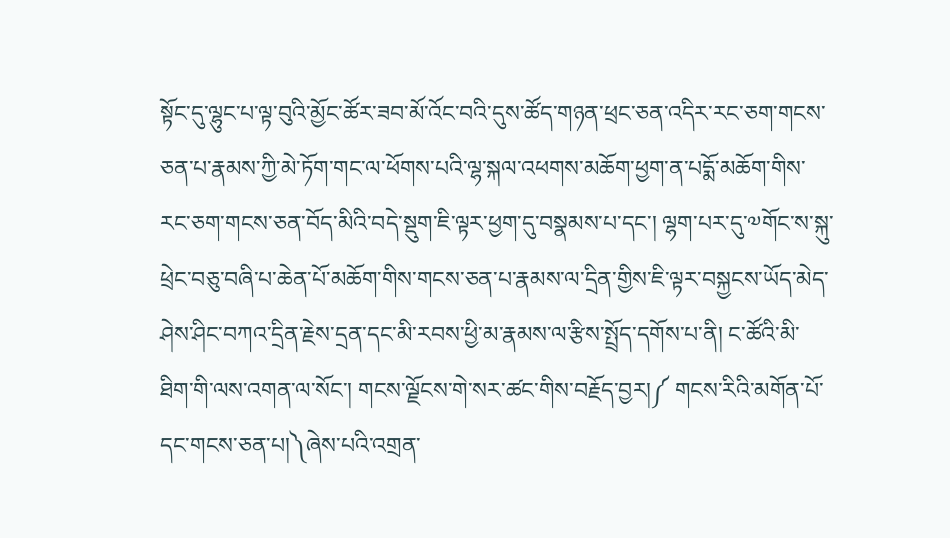སྟོང་དུ་ལྷུང་པ་ལྟ་བུའི་མྱོང་ཚོར་ཟབ་མོ་འོང་བའི་དུས་ཚོད་གཉན་ཕྲང་ཅན་འདིར་རང་ཅག་གངས་ཅན་པ་རྣམས་ཀྱི་མེ་ཏོག་གང་ལ་ཕོགས་པའི་ལྷ་སྐལ་འཕགས་མཆོག་ཕྱག་ན་པདྨོ་མཆོག་གིས་རང་ཅག་གངས་ཅན་བོད་མིའི་བདེ་སྡུག་ཇི་ལྟར་ཕྱག་དུ་བསྣམས་པ་དང་། ལྷག་པར་དུ་༧གོང་ས་སྐུ་ཕྲེང་བཅུ་བཞི་པ་ཆེན་པོ་མཆོག་གིས་གངས་ཅན་པ་རྣམས་ལ་དྲིན་གྱིས་ཇི་ལྟར་བསྐྱངས་ཡོད་མེད་ཤེས་ཤིང་བཀའ་དྲིན་རྗེས་དྲན་དང་མི་རབས་ཕྱི་མ་རྣམས་ལ་རྩིས་སྤྲོད་དགོས་པ་ནི། ང་ཚོའི་མི་ཐིག་གི་ལས་འགན་ལ་སོང་། གངས་ལྗོངས་གེ་སར་ཚང་གིས་བརྗོད་བྱར།༼ གངས་རིའི་མགོན་པོ་དང་གངས་ཅན་པ།༽ཞེས་པའི་འགྲན་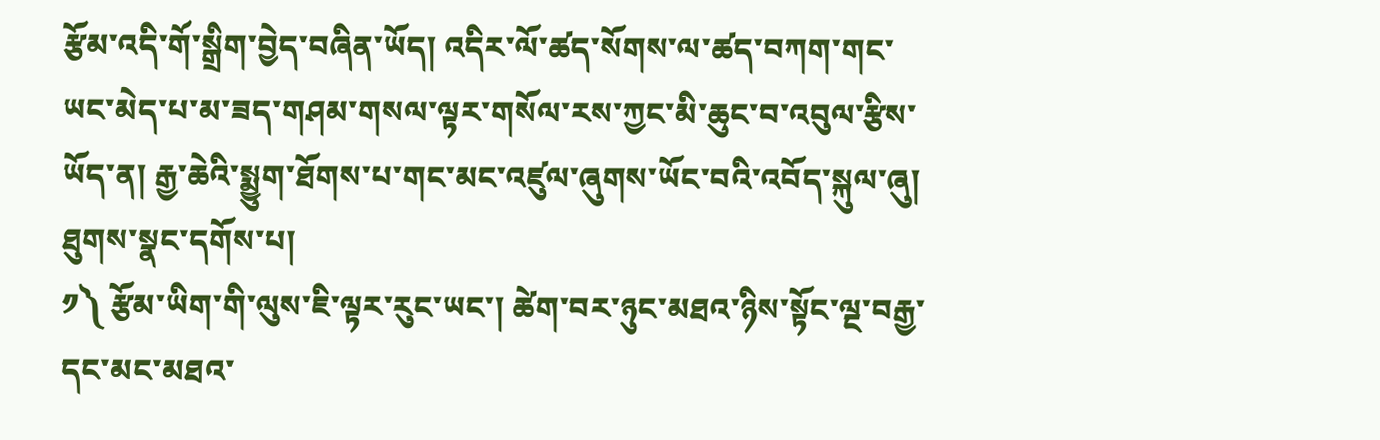རྩོམ་འདི་གོ་སྒྲིག་བྱེད་བཞིན་ཡོད། འདིར་ལོ་ཚད་སོགས་ལ་ཚད་བཀག་གང་ཡང་མེད་པ་མ་ཟད་གཤམ་གསལ་ལྟར་གསོལ་རས་ཀྱང་མི་ཆུང་བ་འབུལ་རྩིས་ཡོད་ན། རྒྱ་ཆེའི་སྨྱུག་ཐོགས་པ་གང་མང་འཛུལ་ཞུགས་ཡོང་བའི་འབོད་སྐུལ་ཞུ།
ཐུགས་སྣང་དགོས་པ།
༡༽ རྩོམ་ཡིག་གི་ལུས་ཇི་ལྟར་རུང་ཡང་། ཚེག་བར་ཉུང་མཐའ་ཉིས་སྟོང་ལྔ་བརྒྱ་དང་མང་མཐའ་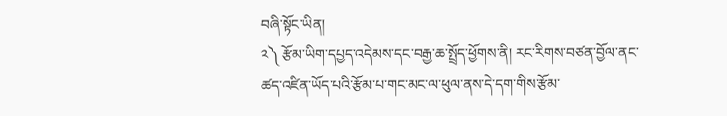བཞི་སྟོང་ཡིན།
༢༽ རྩོམ་ཡིག་དཔྱད་འདེམས་དང་བརྒྱ་ཆ་སྤྲོད་ཕྱོགས་ནི། རང་རིགས་བཙན་བྱོལ་ནང་ཚད་འཛིན་ཡོད་པའི་རྩོམ་པ་གང་མང་ལ་ཕུལ་ནས་དེ་དག་གིས་རྩོམ་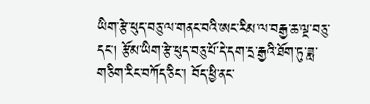ཡིག་རྩེ་ཕུད་བཅུ་ལ་གནང་བའི་ཨང་རིམ་ལ་བརྒྱ་ཆ་ལྔ་བཅུ་དང། རྩོམ་ཡིག་རྩེ་ཕུད་བཅུ་པོ་དེ་དག་དྲ་རྒྱའི་ཐོག་ཏུ་ཟླ་གཅིག་རིང་བཀོད་ཅིང་། བོད་ཕྱི་ནང་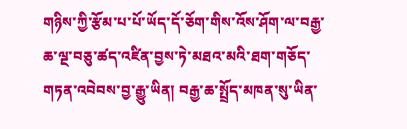གཉིས་ཀྱི་རྩོམ་པ་པོ་ཡོད་དོ་ཅོག་གིས་འོས་ཤོག་ལ་བརྒྱ་ཆ་ལྔ་བཅུ་ཚད་འཛིན་བྱས་ཏེ་མཐའ་མའི་ཐག་གཅོད་གཏན་འབེབས་བྱ་རྒྱུ་ཡིན། བརྒྱ་ཆ་སྤྲོད་མཁན་སུ་ཡིན་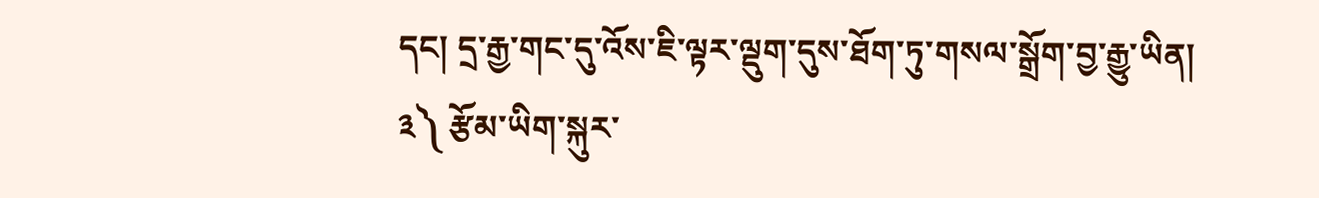དང། དྲ་རྒྱ་གང་དུ་འོས་ཇི་ལྟར་ལྡུག་དུས་ཐོག་ཏུ་གསལ་སྒྲོག་བྱ་རྒྱུ་ཡིན།
༣༽ རྩོམ་ཡིག་སྐུར་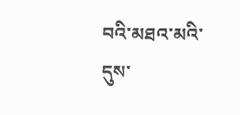བའི་མཐའ་མའི་དུས་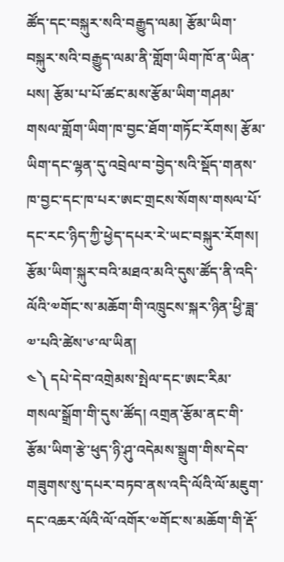ཚོད་དང་བསྐུར་སའི་བརྒྱུད་ལམ། རྩོམ་ཡིག་བསྐུར་སའི་བརྒྱུད་ལམ་ནི་གློག་ཡིག་ཁོ་ན་ཡིན་པས། རྩོམ་པ་པོ་ཚང་མས་རྩོམ་ཡིག་གཤམ་གསལ་གློག་ཡིག་ཁ་བྱང་ཐོག་གཏོང་རོགས། རྩོམ་ཡིག་དང་ལྷན་དུ་འབྲེལ་བ་བྱེད་སའི་སྡོད་གནས་ཁ་བྱང་དང་ཁ་པར་ཨང་གྲངས་སོགས་གསལ་པོ་དང་རང་ཉིད་ཀྱི་ཕྱེད་དཔར་རེ་ཡང་བསྐུར་རོགས། རྩོམ་ཡིག་སྐུར་བའི་མཐའ་མའི་དུས་ཚོད་ནི་འདི་ལོའི་༧གོང་ས་མཆོག་གི་འཁྲུངས་སྐར་ཉིན་ཕྱི་ཟླ་༧་པའི་ཚེས་༦་ལ་ཡིན།
༤༽ དཔེ་དེབ་འགྲེམས་སྤེལ་དང་ཨང་རིམ་གསལ་སྒྲོག་གི་དུས་ཚོད། འགྲན་རྩོམ་ནང་གི་རྩོམ་ཡིག་རྩེ་ཕུད་ཉི་ཤུ་འདེམས་སྒྲུག་གིས་དེབ་གཟུགས་སུ་དཔར་བཏབ་ནས་འདི་ལོའི་ལོ་མཇུག་དང་འཆར་ལོའི་ལོ་འགོར་༧གོང་ས་མཆོག་གི་རྡོ་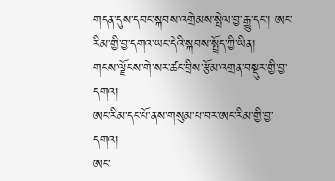གདན་དུས་དབང་སྐབས་འགྲེམས་སྤེལ་བྱ་རྒྱུ་དང་། ཨང་རིམ་གྱི་བྱ་དགའ་ཡང་དེའི་སྐབས་སྤྲོད་ཀྱི་ཡིན།
གངས་ལྗོངས་གེ་སར་ཚང་བྲིས་རྩོམ་འགྲན་བསྡུར་གྱི་བྱ་དགའ།
ཨང་རིམ་དང་པོ་ནས་གསུམ་པ་བར་ཨང་རིམ་གྱི་བྱ་དགའ།
ཨང་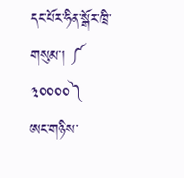དང་པོར་ཧིན་སྒོར་ཁྲི་གསུམ་། ༼ ༣༠༠༠༠༽
ཨང་གཉིས་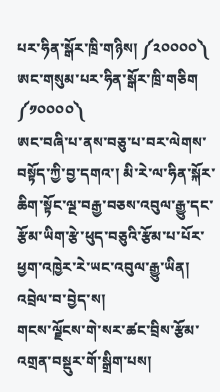པར་ཧིན་སྒོར་ཁྲི་གཉིས། ༼༢༠༠༠༠༽
ཨང་གསུམ་པར་ཧིན་སྒོར་ཁྲི་གཅིག ༼༡༠༠༠༠༽
ཨང་བཞི་པ་ནས་བཅུ་པ་བར་ལེགས་བསྟོད་ཀྱི་བྱ་དགའ་། མི་རེ་ལ་ཧིན་སྐོར་ཆིག་སྟོང་ལྔ་བརྒྱ་བཅས་འབུལ་རྒྱུ་དང་རྩོམ་ཡིག་རྩེ་ཕུད་བཅུའི་རྩོམ་པ་པོར་ཕྱག་འཁྱེར་རེ་ཡང་འབུལ་རྒྱུ་ཡིན།
འབྲེལ་བ་བྱེད་ས།
གངས་ལྗོངས་གེ་སར་ཚང་བྲིས་རྩོམ་འགྲན་བསྡུར་གོ་སྒྲིག་པས།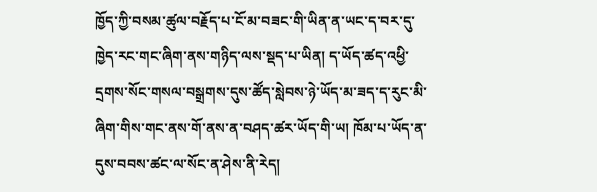ཁྱོད་ཀྱི་བསམ་ཚུལ་བརྗོད་པ་ངོ་མ་བཟང་གི་ཡིན་ན་ཡང་ད་བར་དུ་ཁྱེད་རང་གང་ཞིག་ནས་གཉིད་ལས་སྡད་པ་ཡིན། ད་ཡོད་ཚད་འཕྱི་དྲགས་སོང་གསལ་བསྒྲགས་དུས་ཚོད་སླེབས་ཉེ་ཡོད་མ་ཟད་ད་རུང་མི་ཞིག་གིས་གང་ནས་གོ་ནས་ན་བཤད་ཚར་ཡོད་གི་ཡ། ཁོམ་པ་ཡོད་ན་དུས་བབས་ཚང་ལ་སོང་ན་ཤེས་ནི་རེད།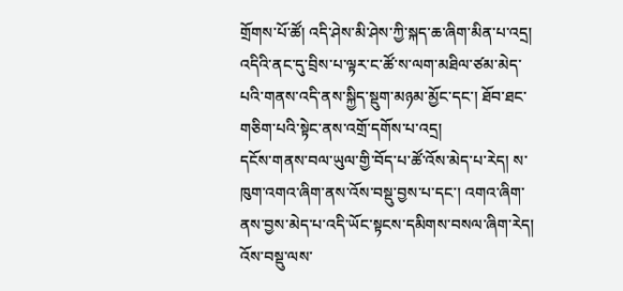གྲོགས་པོ་ཚོ། འདི་ཤེས་མི་ཤེས་ཀྱི་སྐད་ཆ་ཞིག་མིན་པ་འདྲ། འདིའི་ནང་དུ་བྲིས་པ་ལྟར་ང་ཚོ་ས་ལག་མཐིལ་ཙམ་མེད་པའི་གནས་འདི་ནས་སྐྱིད་སྡུག་མཉམ་མྱོང་དང་། ཐོབ་ཐང་གཅིག་པའི་སྟེང་ནས་འགྲོ་དགོས་པ་འདྲ།
དངོས་གནས་བལ་ཡུལ་གྱི་བོད་པ་ཚོ་འོས་མེད་པ་རེད། ས་ཁུག་འགའ་ཞིག་ནས་འོས་བསྡུ་བྱས་པ་དང་། འགའ་ཞིག་ནས་བྱས་མེད་པ་འདི་ཡོང་སྟངས་དམིགས་བསལ་ཞིག་རེད། འོས་བསྡུ་ལས་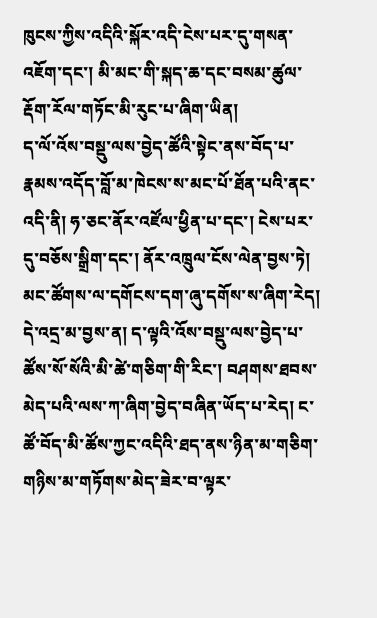ཁུངས་ཀྱིས་འདིའི་སྐོར་འདི་ངེས་པར་དུ་གསན་འཇོག་དང་། མི་མང་གི་སྐད་ཆ་དང་བསམ་ཚུལ་རྡོག་རོལ་གཏོང་མི་རུང་པ་ཞིག་ཡིན།
ད་ལོ་འོས་བསྡུ་ལས་བྱེད་ཚོའི་སྟེང་ནས་བོད་པ་རྣམས་འདོད་བློ་མ་ཁེངས་ས་མང་པོ་ཐོན་པའི་ནང་འདི་ནི། ཧ་ཅང་ནོར་འཛོལ་ཕྱིན་པ་དང་། ངེས་པར་དུ་བཅོས་སྒྲིག་དང་། ནོར་འཁྲུལ་ངོས་ལེན་བྱས་ཏེ། མང་ཚོགས་ལ་དགོངས་དག་ཞུ་དགོས་ས་ཞིག་རེད། དེ་འདྲ་མ་བྱས་ན། ད་ལྟའི་འོས་བསྡུ་ལས་བྱེད་པ་ཚོས་སོ་སོའི་མི་ཚེ་གཅིག་གི་རིང་། བཤགས་ཐབས་མེད་པའི་ལས་ཀ་ཞིག་བྱེད་བཞིན་ཡོད་པ་རེད། ང་ཚོ་བོད་མི་ཚོས་ཀྱང་འདིའི་ཐད་ནས་ཉིན་མ་གཅིག་གཉིས་མ་གཏོགས་མེད་ཟེར་བ་ལྟར་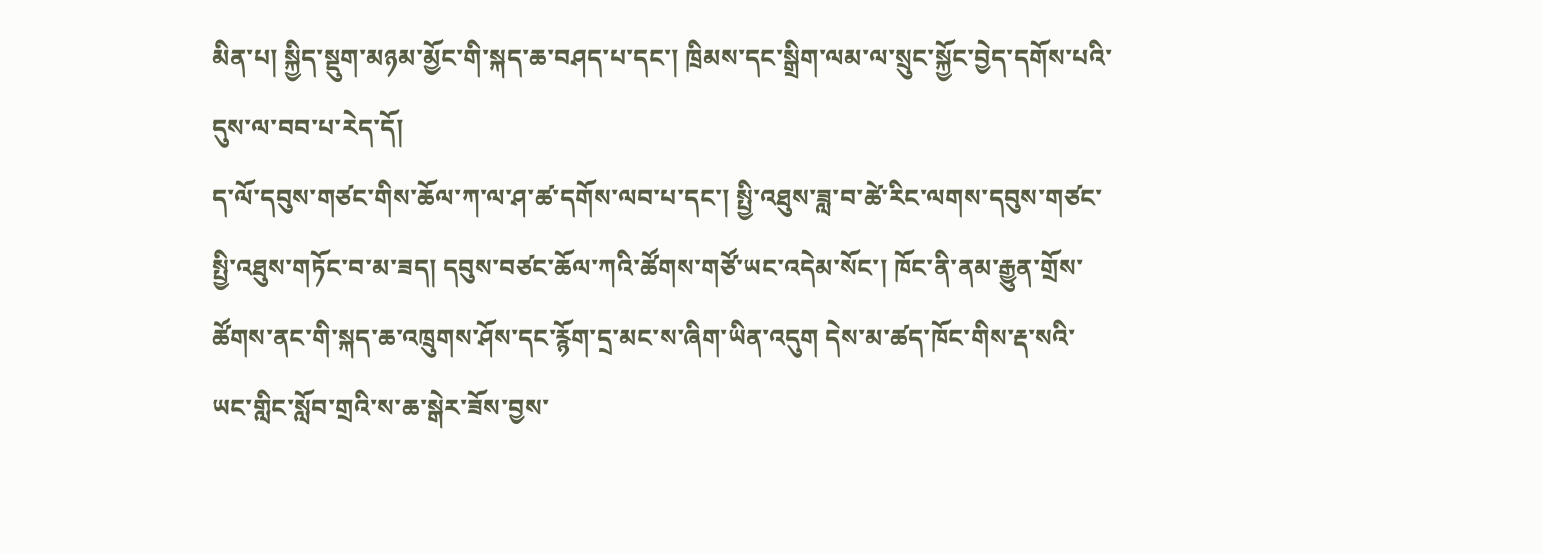མིན་པ། སྐྱིད་སྡུག་མཉམ་མྱོང་གི་སྐད་ཆ་བཤད་པ་དང་། ཁྲིམས་དང་སྒྲིག་ལམ་ལ་སྲུང་སྐྱོང་བྱེད་དགོས་པའི་དུས་ལ་བབ་པ་རེད་དོ།
ད་ལོ་དབུས་གཙང་གིས་ཆོལ་ཀ་ལ་ཤ་ཚ་དགོས་ལབ་པ་དང་། སྤྱི་འཐུས་ཟླ་བ་ཚེ་རིང་ལགས་དབུས་གཙང་སྤྱི་འཐུས་གཏོང་བ་མ་ཟད། དབུས་བཙང་ཆོལ་ཀའི་ཚོགས་གཙོ་ཡང་འདེམ་སོང་། ཁོང་ནི་ནམ་རྒྱུན་གྲོས་ཚོགས་ནང་གི་སྐད་ཆ་འཁྲུགས་ཤོས་དང་རྙོག་དྲ་མང་ས་ཞིག་ཡིན་འདུག དེས་མ་ཚད་ཁོང་གིས་རྡ་སའི་ཡང་གླིང་སློབ་གྲའི་ས་ཆ་སྒེར་ཟོས་བྱས་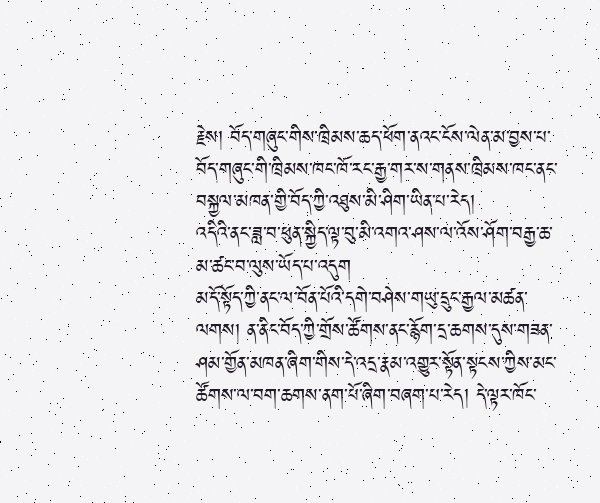རྗེས། བོད་གཞུང་གིས་ཁྲིམས་ཆད་ཕོག་ནའང་ངོས་ལེན་མ་བྱས་པ་བོད་གཞུང་གི་ཁྲིམས་ཁང་ཁོ་རང་རྒྱ་གར་ས་གནས་ཁྲིམས་ཁང་ནང་བསྐྱལ་མཁན་གྱི་བོད་ཀྱི་འཐུས་མི་ཤིག་ཡིན་པ་རེད།
འདིའི་ནང་ཟླ་བ་ཕུན་སྐྱིད་ལྟ་བུ་མི་འགའ་ཤས་ལ་འོས་ཤོག་བརྒྱ་ཆ་མ་ཚང་བ་ལུས་ཡོད་པ་འདུག
མདོ་སྟོད་ཀྱི་ནང་ལ་བོན་པོའི་དགེ་བཤེས་གཡུ་དྲུང་རྒྱལ་མཚན་ལགས། ན་ནིང་བོད་ཀྱི་གྲོས་ཚོགས་ནང་རྙོག་དྲ་ཆགས་དུས་གཟན་ཤམ་གྱོན་མཁན་ཞིག་གིས་དེ་འདྲ་རྣམ་འགྱུར་སྟོན་སྟངས་ཀྱིས་མང་ཚོགས་ལ་བག་ཆགས་ནག་པོ་ཞིག་བཞག་པ་རེད། དེ་ལྟར་ཁོང་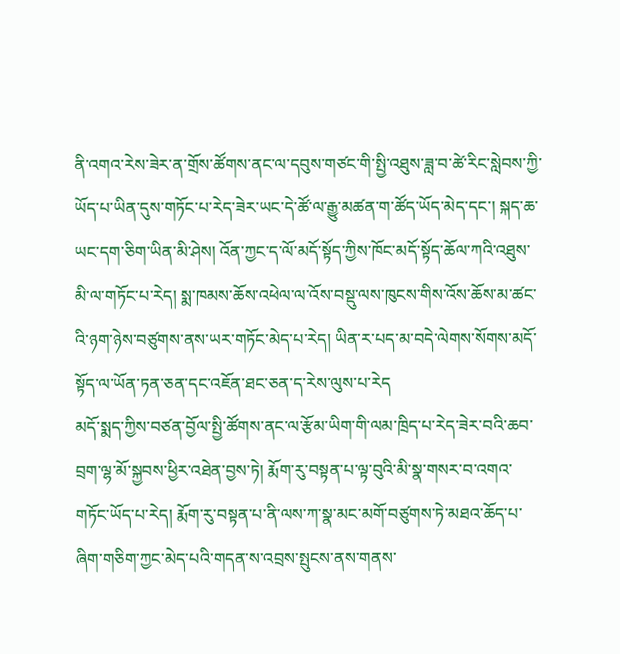ནི་འགའ་རེས་ཟེར་ན་གྲོས་ཚོགས་ནང་ལ་དབུས་གཙང་གི་སྤྱི་འཐུས་ཟླ་བ་ཚེ་རིང་སླེབས་ཀྱི་ཡོད་པ་ཡིན་དུས་གཏོང་པ་རེད་ཟེར་ཡང་དེ་ཚོ་ལ་རྒྱུ་མཚན་ག་ཚོད་ཡོད་མེད་དང་། སྐད་ཆ་ཡང་དག་ཅིག་ཡིན་མི་ཤེས། འོན་ཀྱང་ད་ལོ་མདོ་སྟོད་ཀྱིས་ཁོང་མདོ་སྟོད་ཆོལ་ཀའི་འཐུས་མི་ལ་གཏོང་པ་རེད། སྨ་ཁམས་ཆོས་འཕེལ་ལ་འོས་བསྡུ་ལས་ཁུངས་གིས་འོས་ཆོས་མ་ཚང་འི་ཉག་ཉེས་བཙུགས་ནས་ཡར་གཏོང་མེད་པ་རེད། ཡིན་ར་པད་མ་བདེ་ལེགས་སོགས་མདོ་སྟོད་ལ་ཡོན་ཏན་ཅན་དང་འཇོན་ཐང་ཅན་ད་རེས་ལུས་པ་རེད
མདོ་སྨད་ཀྱིས་བཙན་བྱོལ་སྤྱི་ཚོགས་ནང་ལ་རྩོམ་ཡིག་གི་ལམ་ཁྲིད་པ་རེད་ཟེར་བའི་ཆབ་བྲག་ལྷ་མོ་སྐྱབས་ཕྱིར་འཐེན་བྱས་ཏེ། རྨོག་རུ་བསྟན་པ་ལྟ་བུའི་མི་སྣ་གསར་བ་འགའ་གཏོང་ཡོད་པ་རེད། རྨོག་རུ་བསྟན་པ་ནི་ལས་ཀ་སྣ་མང་མགོ་བཙུགས་ཏེ་མཐའ་ཆོད་པ་ཞིག་གཅིག་ཀྱང་མེད་པའི་གདན་ས་འབྲས་སྤུངས་ནས་གནས་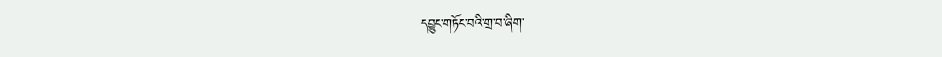དབྱུང་གཏོང་བའི་གྲ་བ་ཞིག་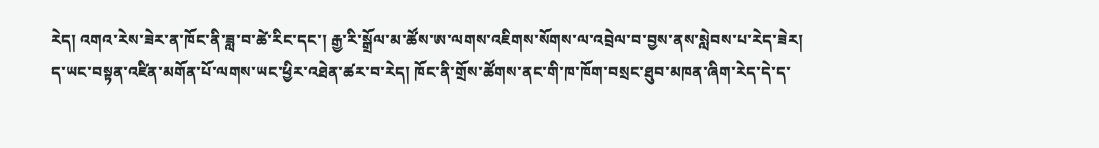རེད། འགའ་རེས་ཟེར་ན་ཁོང་ནི་ཟླ་བ་ཚེ་རིང་དང་། རྒྱ་རི་སྒྲོལ་མ་ཚོས་ཨ་ལགས་འཇིགས་སོགས་ལ་འབྲེལ་བ་བྱས་ནས་སླེབས་པ་རེད་ཟེར།
ད་ཡང་བསྟན་འཛིན་མགོན་པོ་ལགས་ཡང་ཕྱིར་འཐེན་ཚར་བ་རེད། ཁོང་ནི་གྲོས་ཚོགས་ནང་གི་ཁ་ཁོག་བསྲང་ཐུབ་མཁན་ཞིག་རེད་དེ་ད་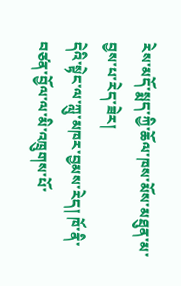རེས་མདོ་སྨད་ཀྱི་ཆོལ་ཁས་མོས་མཐུན་མ་བྱས་པ་རེད་ཟེར།
དེའི་སྟེང་ལ་ཀླུ་མཁར་བྱམས་རེད། ཁོ་ནི་བཙན་བྱོལ་ལ་མི་འཁྲུགས་པོ་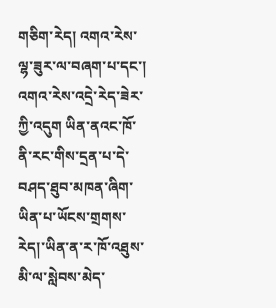གཅིག་རེད། འགའ་རེས་ལྷ་ཟུར་ལ་བཞག་པ་དང་། འགའ་རེས་འདྲེ་རེད་ཟེར་ཀྱི་འདུག ཡིན་ནའང་ཁོ་ནི་རང་གིས་དྲན་པ་དེ་བཤད་ཐུབ་མཁན་ཞིག་ཡིན་པ་ཡོངས་གྲགས་རེད།་ཡིན་ན་ར་ཁོ་འཐུས་མི་ལ་སླེབས་མེད་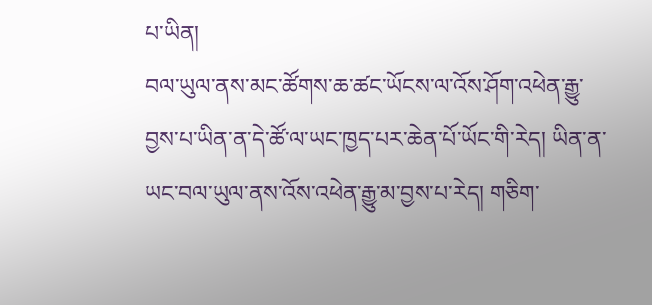པ་ཡིན།
བལ་ཡུལ་ནས་མང་ཚོགས་ཆ་ཚང་ཡོངས་ལ་འོས་ཤོག་འཕེན་རྒྱུ་བྱས་པ་ཡིན་ན་དེ་ཚོ་ལ་ཡང་ཁྱད་པར་ཆེན་པོ་ཡོང་གི་རེད། ཡིན་ན་ཡང་བལ་ཡུལ་ནས་འོས་འཕེན་རྒྱུ་མ་བྱས་པ་རེད། གཅིག་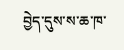བྱེད་དུས་ས་ཆ་ཁ་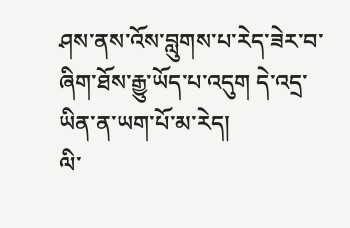ཤས་ནས་འོས་བླུགས་པ་རེད་ཟེར་བ་ཞིག་ཐོས་རྒྱུ་ཡོད་པ་འདུག དེ་འདྲ་ཡིན་ན་ཡག་པོ་མ་རེད།
ལི་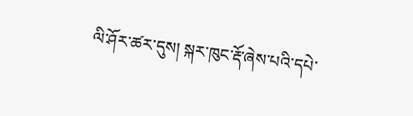ལི་ཤོར་ཚར་དུས། སྐར་ཁུང་རྡོ་ཞེས་པའི་དཔེ་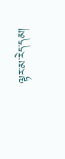ལྟར་མ་རེད་དམ།